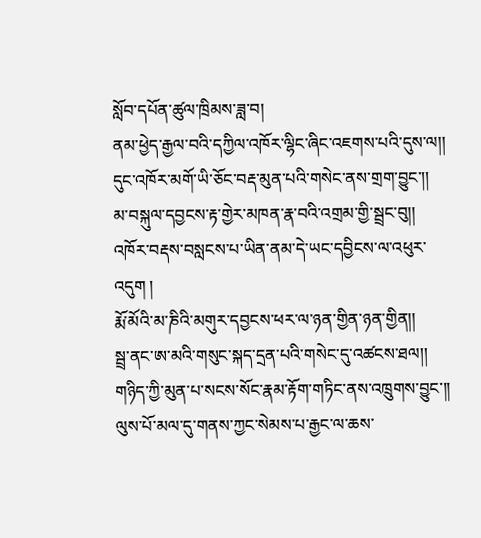སློབ་དཔོན་ཚུལ་ཁྲིམས་ཟླ་བ།
ནམ་ཕྱེད་རྒྱལ་བའི་དཀྱིལ་འཁོར་ལྷིང་ཞིང་འཇགས་པའི་དུས་ལ།།
དུང་འཁོར་མགོ་ཡི་ཅོང་བརྡ་མུན་པའི་གསེང་ནས་གྲག་བྱུང་།།
མ་བསྐུལ་དབྱངས་རྟ་གྱེར་མཁན་རྣ་བའི་འགྲམ་གྱི་སྦྲང་བུ།།
འཁོར་བརྡས་བསླངས་པ་ཡིན་ནམ་དེ་ཡང་དབྱིངས་ལ་འཕུར་འདུག །
རྨོ་མོའི་མ་ཎིའི་མགུར་དབྱངས་ཕར་ལ་ཉན་གྱིན་ཉན་གྱིན།།
སྦྲ་ནང་ཨ་མའི་གསུང་སྐད་དྲན་པའི་གསེང་དུ་འཚངས་ཐལ།།
གཉིད་ཀྱི་མུན་པ་སངས་སོང་རྣམ་རྟོག་གཏིང་ནས་འཁྲུགས་བྱུང་།།
ལུས་པོ་མལ་དུ་གནས་ཀྱང་སེམས་པ་རྒྱང་ལ་ཆས་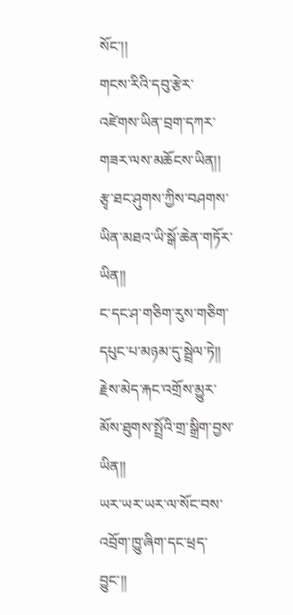སོང་།།
གངས་རིའི་དབུ་རྩེར་འཛེགས་ཡིན་བྲག་དཀར་གཟར་ལས་མཆོངས་ཡིན།།
རྩྭ་ཐང་ཤུགས་ཀྱིས་བཤགས་ཡིན་མཐའ་ཡི་སྒོ་ཆེན་གཏོར་ཡིན།།
ང་དང་ཤ་གཅིག་རུས་གཅིག་དཔུང་པ་མཉམ་དུ་སྦྲེལ་ཏེ།།
རྗེས་མེད་རྐང་འགྲོས་མྱུར་མོས་ཐུགས་སྤྲོའི་གྲ་སྒྲིག་བྱས་ཡིན།།
ཡར་ཡར་ཡར་ལ་སོང་བས་འབྲོག་ཁྱུ་ཞིག་དང་ཕྲད་བྱུང་།།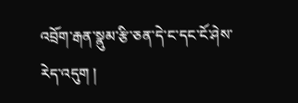འབྲོག་རྒན་སྣུམ་རྩི་ཅན་དེ་ང་དང་ངོ་ཤེས་རེད་འདུག །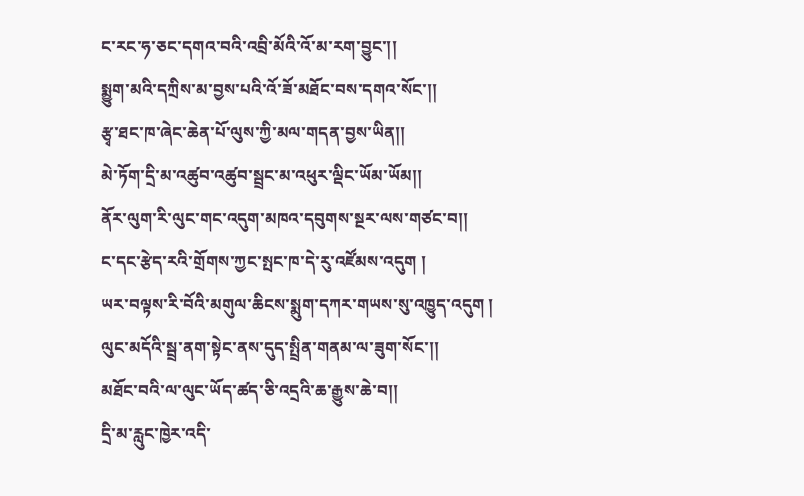ང་རང་ཧ་ཅང་དགའ་བའི་འབྲི་མོའི་འོ་མ་རག་བྱུང་།།
སྨྱུག་མའི་དཀྲིས་མ་བྱས་པའི་འོ་ཟོ་མཐོང་བས་དགའ་སོང་།།
རྩྭ་ཐང་ཁ་ཞེང་ཆེན་པོ་ལུས་ཀྱི་མལ་གདན་བྱས་ཡིན།།
མེ་ཏོག་དྲི་མ་འཚུབ་འཚུབ་སྦྲང་མ་འཕུར་ལྡིང་ཡོམ་ཡོམ།།
ནོར་ལུག་རི་ལུང་གང་འདུག་མཁའ་དབུགས་སྔར་ལས་གཙང་བ།།
ང་དང་རྩེད་རའི་གྲོགས་ཀྱང་སྤང་ཁ་དེ་རུ་འཛོམས་འདུག །
ཡར་བལྟས་རི་བོའི་མགུལ་ཆིངས་སྨུག་དཀར་གཡས་སུ་འཁྱུད་འདུག །
ལུང་མདོའི་སྦྲ་ནག་སྟེང་ནས་དུད་སྤྲིན་གནམ་ལ་ཟུག་སོང་།།
མཐོང་བའི་ལ་ལུང་ཡོད་ཚད་ཅི་འདྲའི་ཆ་རྒྱུས་ཆེ་བ།།
དྲི་མ་རླུང་ཁྱེར་འདི་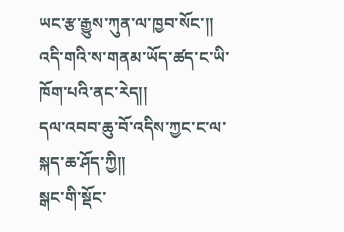ཡང་རྩ་རྒྱུས་ཀུན་ལ་ཁྱབ་སོང་།།
འདི་གའི་ས་གནམ་ཡོད་ཚད་ང་ཡི་ཁོག་པའི་ནང་རེད།།
དལ་འབབ་ཆུ་བོ་འདིས་ཀྱང་ང་ལ་སྐད་ཆ་ཤོད་ཀྱི།།
སྒང་གི་སྡོང་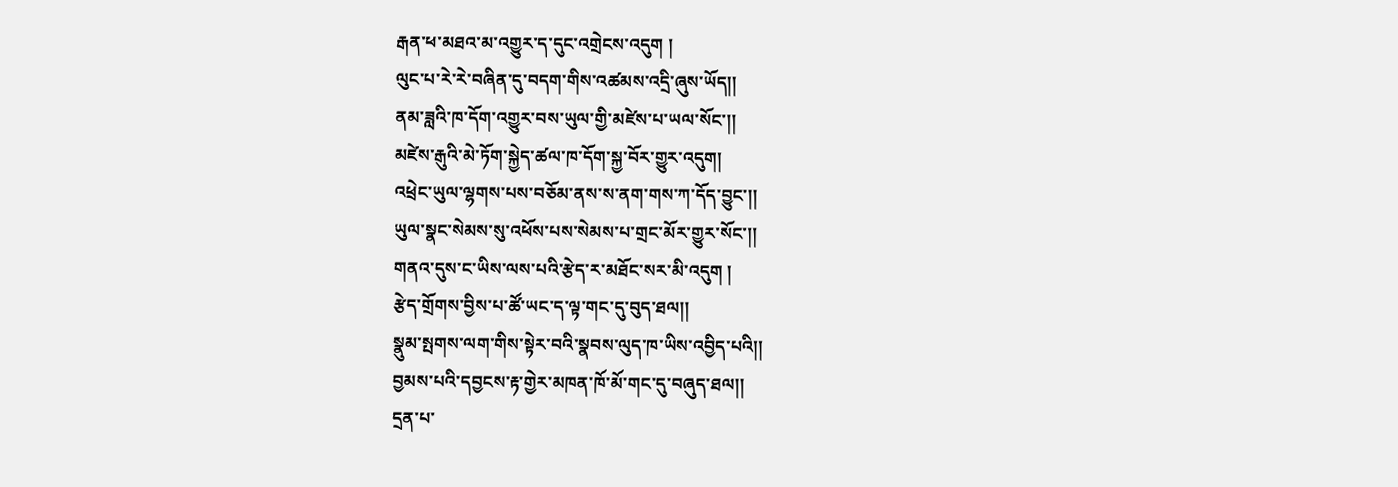རྒན་ཕ་མཐའ་མ་འགྱུར་ད་དུང་འགྲེངས་འདུག །
ལུང་པ་རེ་རེ་བཞིན་དུ་བདག་གིས་འཚམས་འདྲི་ཞུས་ཡོད།།
ནམ་ཟླའི་ཁ་དོག་འགྱུར་བས་ཡུལ་གྱི་མཛེས་པ་ཡལ་སོང་།།
མཛེས་རྒུའི་མེ་ཏོག་སྐྱེད་ཚལ་ཁ་དོག་སྐྱ་བོར་གྱུར་འདུག།
འཕྲེང་ཡུལ་ལྷགས་པས་བཅོམ་ནས་ས་ནག་གས་ཀ་དོད་བྱུང་།།
ཡུལ་སྣང་སེམས་སུ་འཕོས་པས་སེམས་པ་གྲང་མོར་གྱུར་སོང་།།
གནའ་དུས་ང་ཡིས་ལས་པའི་རྩེད་ར་མཐོང་སར་མི་འདུག །
རྩེད་གྲོགས་བྱིས་པ་ཚོ་ཡང་ད་ལྟ་གང་དུ་བུད་ཐལ།།
སྣུམ་སྤགས་ལག་གིས་སྟེར་བའི་སྣབས་ལུད་ཁ་ཡིས་འབྱིད་པའི།།
བྱམས་པའི་དབྱངས་རྟ་གྱེར་མཁན་ཁོ་མོ་གང་དུ་བཞུད་ཐལ།།
དྲན་པ་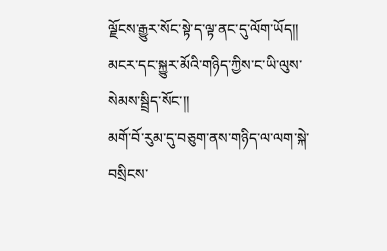ལྗོངས་རྒྱུར་སོང་སྟེ་ད་ལྟ་ནང་དུ་ལོག་ཡོད།།
མངར་དང་སྐྱུར་མོའི་གཉིད་ཀྱིས་ང་ཡི་ལུས་སེམས་སྦྲིད་སོང་།།
མགོ་བོ་རུམ་དུ་བཅུག་ནས་གཉིད་ལ་ལག་སྐེ་བསྲིངས་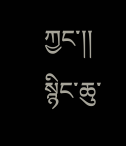ཀྱང་།།
སྙིང་ཆུ་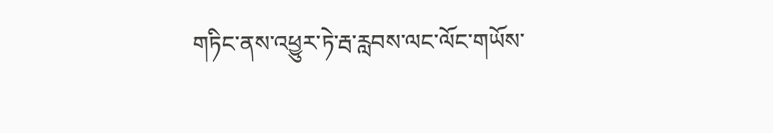གཏིང་ནས་འཕྱུར་ཏེ་རྦ་རླབས་ལང་ལོང་གཡོས་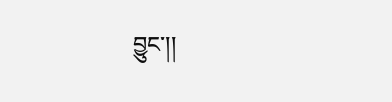བྱུང་།།